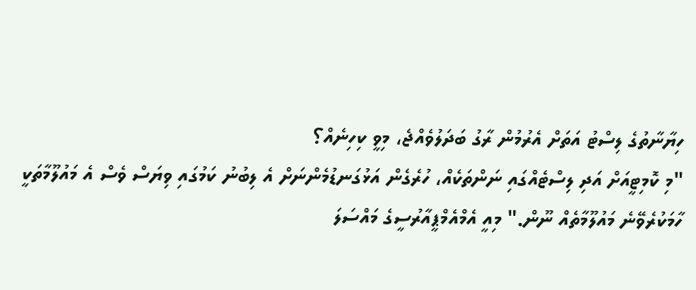ހިޔާނާތުގެ ލިސްޓު އަތަށް އެރުމުން ރާގު ބަދަލުވެއްޖެ، މިވީ ކިހިނެއް؟
"މި ކޮމިޓީއަށް އަދި ލިސްޓެއްގައި ނަންތަކެއް، ހުރެގެން އަޅުގަނޑުމެންނަށް އެ ލިބުނު ކަމުގައި ވިޔަސް ވެސް އެ މައުލޫމާތަކީ ހާމަކުރެވޭނެ މައުލޫމާތެއް ނޫން." މިއީ އެމްއެމްޕީއާރުސީގެ މައްސަލަ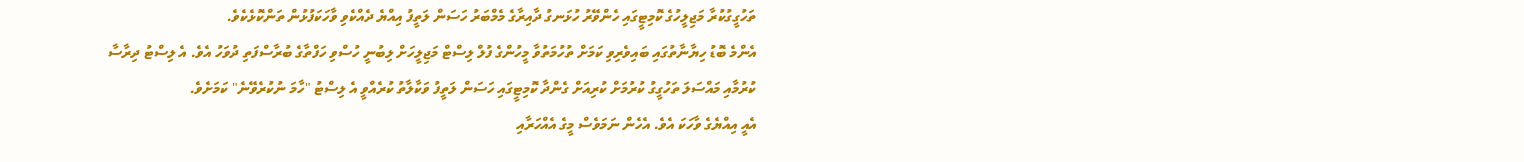ތަހުގީގުކުރާ މަޖިލީހުގެ ކޮމިޓީގައި ހެންވޭރު ހުޅަނގު ދާއިރާގެ މެމްބަރު ހަސަން ލަތީފު އިއްޔެ ދެއްކެވި ވާހަކަފުޅުން ތަންކޮޅެކެވެ.
އެންމެ ބޮޑު ހިޔާނާތުގައި ބައިވެރިވި ކަމަށް ތުހުމަތުވާ މީހުންގެ ފުލް ލިސްޓް މަޖިލީހަށް ލިބުނީ ހުސްވި ހަފްތާގެ ބުރާސްފަތި ދުވަހު އެވެ. އެ ލިސްޓު ދިރާސާ ކުރުމާއި މައްސަލަ ތަހުގީގު ކުރުމަށް ކުރިއަށް ގެންދާ ކޮމިޓީގައި ހަސަން ލަތީފު ވަކާލާތު ކުރެއްވީ އެ ލިސްޓު "ހާމަ ނުކުރެވޭނެ" ކަމަށެވެ.
އެއީ އިއްޔެގެ ވާހަކަ އެވެ. އެހެން ނަމަވެސް މީގެ އެއްހަރާއި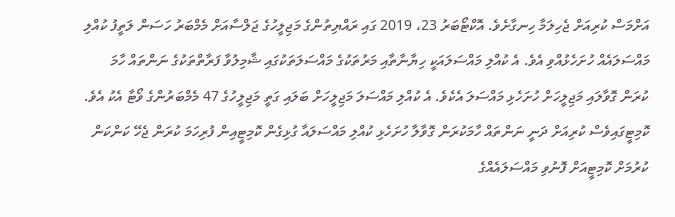އަށްމަސް ކުރިއަށް ޖެހިލަމާ ހިނގާށެވެ. އޮކްޓޯބަރު 23، 2019 ގައި ރައްޔިތުންގެ މަޖިލީހުގެ ޖަލްސާއަށް މެމްބަރު ހަސަން ލަތީފު ކުއްލި މައްސަލައެއް ހުށަހެޅުއްވި އެވެ. އެ ކުއްލި މައްސަލައަކީ ހިޔާނާތާއި މަރުތަކުގެ މައްސަލަތަކުގައި ޝާމިލުވާ ފަރާތްތަކުގެ ނަންތައް ހާމަ ކުރަން ގޮވާލައި މަޖިލީހަށް ހުށަހެޅި މައްސަލަ އެކެވެ. އެ ކުއްލި މައްސަލަ މަޖިލީހަށް ބަލައި ގަތީ މަޖިލީހުގެ 47 މެމްބަރުންގެ ވޯޓާ އެކު އެވެ. ކޮމިޓީގައިވެސް ކުރިއަށް ދަނީ ނަންތައް ހާމަކުރަން ގޮވާލާ ހުށަހެޅި ކުއްލި މައްސަލައާ ގުޅިގެން ކޮމިޓީއިން ފުރިހަމަ ކުރަން ޖެހޭ ކަންކަން ކުރުމަށް ކޮމިޓީއަށް ފޮނުވި މައްސަލައެއްގެ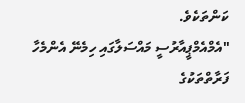ކަންތަކެވެ.
"އެމްއެމްޕީއާރުސީ މައްސަލާގައި ހިމެނޭ އެންމެހާ ފަރާތްތަކުގެ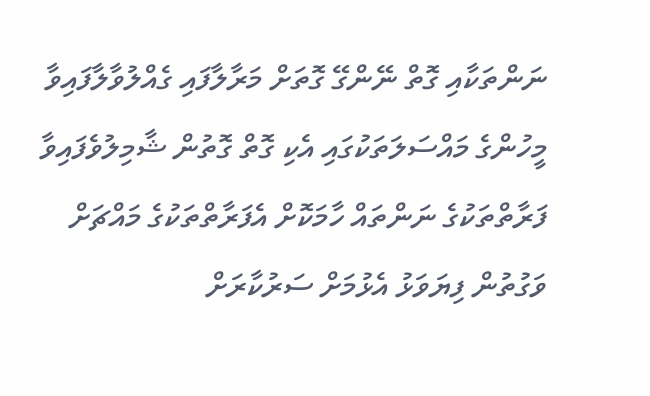ނަންތަކާއި ގޮތް ނޭންގޭ ގޮތަށް މަރާލާފައި ގެއްލުވާލާފައިވާ މީހުންގެ މައްސަލަތަކުގައި އެކި ގޮތް ގޮތުން ޝާމިލުވެފައިވާ ފަރާތްތަކުގެ ނަންތައް ހާމަކޮށް އެފަރާތްތަކުގެ މައްޗަށް ވަގުތުން ފިޔަވަޅު އެޅުމަށް ސަރުކާރަށް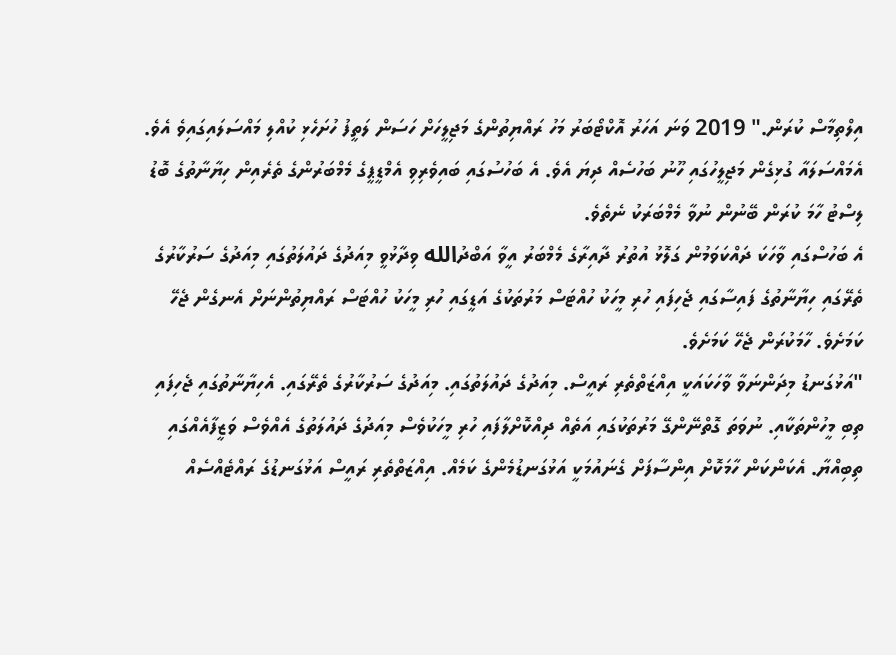އިލްތިމާސް ކުރަން." 2019 ވަނަ އަހަރު އޮކްޓޯބަރު މަހު ރައްޔިތުންގެ މަޖިލީހަށް ހަސަން ލަތީފު ހުށަހެޅި ކުއްލި މައްސަލައިގައިވެ އެވެ. އެމައްސަލައާ ގުޅިގެން މަޖިލީހުގައި ހޫނު ބަހުސެއް ދިޔަ އެވެ. އެ ބަހުސުގައި ބައިވެރިވި އެމްޑީޕީގެ މެމްބަރުންގެ ތެރެއިން ހިޔާނާތުގެ ބޮޑު ލިސްޓު ހާމަ ކުރަން ބޭނުން ނުވާ މެމްބަރަކު ނެތެވެ.
އެ ބަހުސްގައި ވާހަކަ ދައްކަވަމުން ގަލޮޅު އުތުރު ދާއިރާގެ މެމްބަރު އީވާ އަބްދުالله ވިދާޅުވީ މިއަދުގެ ދައުލަތުގައި މިއަދުގެ ސަރުކާރުގެ ތެރޭގައި ހިޔާނާތުގެ ފައިސާގައި ޖެހިފައި ހުރި މީހަކު ހުއްޓަސް މަރުތަކުގެ އަޑީގައި ހުރި މީހަކު ހުއްޓަސް ރައްޔިތުންނަށް އެނގެން ޖެހޭ ކަމަށެވެ. ހާމަކުރަން ޖެހޭ ކަމަށެވެ.
"އަޅުގަނޑު މިދަންނަވާ ވާހަކައަކީ އިއްޒަތްތެރި ރައީސް. މިއަދުގެ ދައުލަތުގައި. މިއަދުގެ ސަރުކާރުގެ ތެރޭގައި. އެހިޔާނާތުގައި ޖެހިފައި ތިބި މީހުންތަކާއި. ނުވަތަ ގޮތްނޭންގޭ މަރުތަކުގައި އަތެއް ދިއްކޮށްލާފައި ހުރި މީހަކުވެސް މިއަދުގެ ދައުލަތުގެ އެއްވެސް ވަޒީފާއެއްގައި ތިބިއްޔާ. އެކަންކަން ހާމަކޮށް އިންސާފަށް ގެނައުމަކީ އަޅުގަނޑުމެންގެ ކަމެއް. އިއްޒަތްތެރި ރައީސް އަޅުގަނޑުގެ ރައްޓެއްސެއް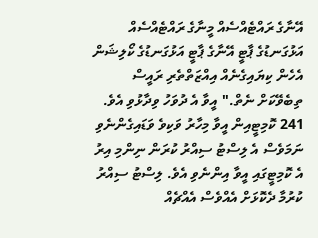އޭނާގެ ރައްޓެއްސެއް މީނާގެ ރައްޓެއްސެއް އަޅުގަނޑުގެ ޕާޓީ އޭނާގެ ޕާޓީ އަޅުގަނޑުގެ ކޯލިޝަން އެހެން ކިޔައިގެނެއް އިއްޒަތްތެރި ރައީސް ތިބެވޭކަށް ނެތް." އީވާ އެ ދުވަހު ވިދާޅުވި އެވެ.
241 ކޮމިޓީއިން އީވާ މިހާރު ވަކިވެ ވަޑައިގެންނެވި ނަމަވެސް އެ ލިސްޓު ސިއްރު ކުރަން ނިންމި އިރު އެ ކޮމިޓީގައި އީވާ އިންނެވި އެވެ. ލިސްޓު ސިއްރު ކުރުމާ ދެކޮޅަށް އެއްވެސް އެއްޗެއް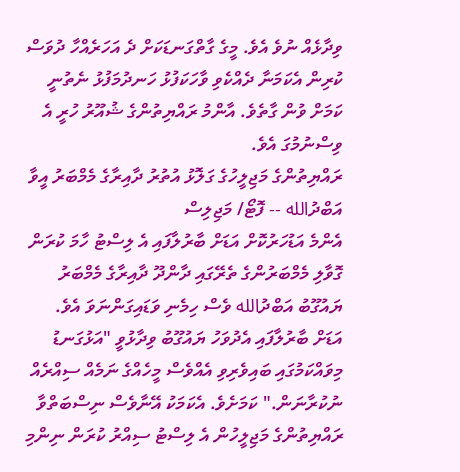ވިދާޅެއް ނުވެ އެވެ. މީގެ ގާތްގަނޑަކަށް ދެ އަހަރެއްހާ ދުވަސް ކުރިން އެކަމަނާ ދެއްކެވި ވާހަކަފުޅު ހަނދުމަފުޅު ނެތުނީ ކަމަށް ވުން ގާތެވެ. އާންމު ރައްޔިތުންގެ ޝުއޫރު ހުރީ އެ ވިސްނުމުގަ އެވެ.
ރައްޔިތުންގެ މަޖިލީހުގެ ގަލޮޅު އުތުރު ދާއިރާގެ މެމްބަރު އީވާ އަބްދުالله -- ފޮޓޯ/ މަޖިލިސް
އެންމެ އަޑުހަރުކޮށް އަޑަށް ބާރުލާފައި އެ ލިސްޓު ހާމަ ކުރަން ގޮވާލި މެމްބަރުންގެ ތެރޭގައި ދާންދޫ ދާއިރާގެ މެމްބަރު ޔައުގޫބު އަބްދުالله ވެސް ހިމެނި ވަޑައިގަންނަވަ އެވެ. އަޑަށް ބާރުލާފައި އެދުވަހު ޔައުގޫބު ވިދާޅުވީ "އަޅުގަނޑު މިވައްކަމުގައި ބައިވެރިވި އެއްވެސް މީހެއްގެ ނަމެއް ސިއްރެއް ނުކުރާނަން." ކަމަށެވެ. އެކަމަކު އޭނާވެސް ނިސްބަތްވާ ރައްޔިތުންގެ މަޖިލީހުން އެ ލިސްޓު ސިއްރު ކުރަން ނިންމި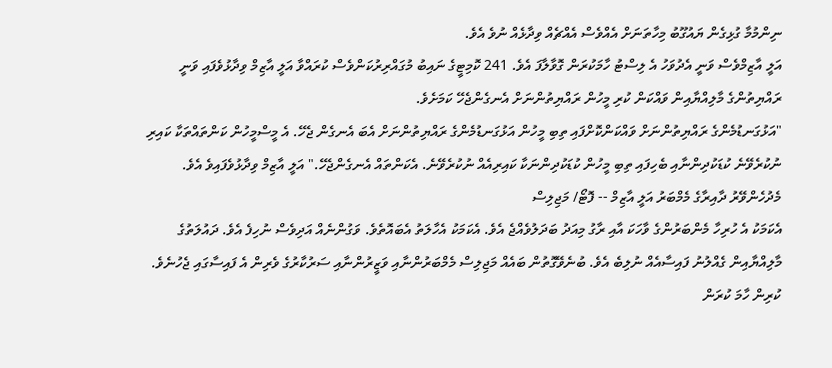ނިންމުމާ ގުޅިގެން ޔައުގޫބު މިހާތަނަށް އެއްވެސް އެއްޗެއް ވިދާޅެއް ނުވެ އެވެ.
އަލީ އާޒިމްވެސް ވަނީ އެދުވަހު އެ ލިސްޓު ހާމަކުރަން ގޮވާލާފަ އެވެ. 241 ކޮމިޓީގެ ނައިބު މުގައްރިރުކަންވެސް ކުރައްވާ އަލީ އާޒިމް ވިދާޅުވެފައި ވަނީ ރައްޔިތުންގެ މާލިއްޔާއިން ވައްކަން ކުރި މީހުން ރައްޔިތުންނަށް އެނގެންޖެހޭ ކަމަށެވެ.
"އަޅުގަނޑުމެންގެ ރައްޔިތުންނަށް ވައްކަންކޮށްފައި ތިބި މީހުން އަޅުގަނޑުމެންގެ ރައްޔިތުންނަށް އެބަ އެނގެން ޖެހޭ. އެ މީސްމީހުން ކަންތައްތަކާ ކައިރި ނުކުރެވޭނެ ކުޑަކުދިންނާއި ބެހިފައި ތިބި މީހުން ކުޑަކުދިންނަކާ ކައިރިއެއް ނުކުރެވޭނެ. އެކަންތައް އެނގެންޖެހޭ." އަލީ އާޒިމް ވިދާޅުވެފައިވެ އެވެ.
މެދުހެންވޭރު ދާއިރާގެ މެމްބަރު އަލީ އާޒިމް -- ފޮޓޯ/ މަޖިލިސް
އެކަމަކު އެ ހުރިހާ މެންބަރުންގެ ވާހަކަ އާއި ރާގު މިއަދު ބަދަލުވެއްޖެ އެވެ. އެކަމަކު އެހާލަތު އެބައޮތެވެ. ވަގުންނެއް އަދިވެސް ނުހިފެ އެވެ. ދައުލަތުގެ މާލިއްޔާއިން ގެއްލުނު ފައިސާއެއް ނުލިބެ އެވެ. ބުނެވޭގޮތުން ބައެއް މަޖިލިސް މެމްބަރުންނާއި ވަޒީރުންނާއި ސަރުކާރުގެ ވެރިން އެ ފައިސާގައި ޖެހުނެވެ. ކުރިން ހާމަ ކުރަން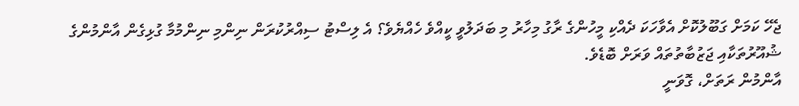ޖެހޭ ކަމަށް ގަބޫލުކޮށް އެވާހަކަ ދެއްކި މީހުންގެ ރާގު މިހާރު މި ބަދަލުވީ ކީއްވެ ހެއްޔެވެ؟ އެ ލިސްޓު ސިއްރުކުރަން ނިންމި ނިންމުމާ ގުޅިގެން އާންމުންގެ ޝުއޫރުތަކާއި ޖަޒުބާތުތައް ވަރަށް ބޮޑެވެ.
އާންމުން ރަތަށް، ގޮވަނީ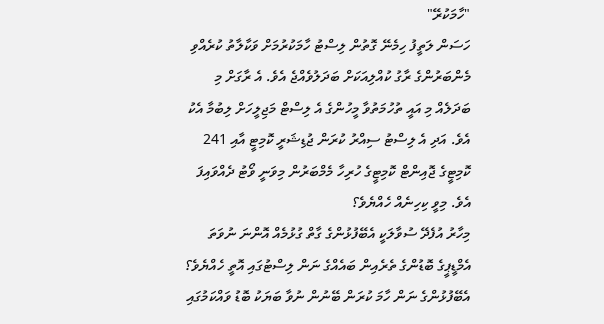"ހާމަކުރޭ"
ހަސަން ލަތީފު ހިމެނޭ ގޮތުން ލިސްޓު ހާމަކުރުމަށް ވަކާލާތު ކުރެއްވި މެންބަރުންގެ ރާގު ކުއްލިއަކަށް ބަދަލުވެއްޖެ އެވެ. އެ ރާގަށް މި ބަދަލެއް މި އައީ ތުހުމަތުވާ މީހުންގެ އެ ލިސްޓް މަޖިލީހަށް ލިބުމާ އެކު އެވެ. އަދި އެ ލިސްޓު ސިއްރު ކުރަން ޖުޑިޝަރީ ކޮމިޓީ އާއި 241 ކޮމިޓީގެ ޖޮއިންޓް ކޮމިޓީގެ ހުރިހާ މެމްބަރުން މިވަނީ ވޯޓު ދެއްވައިފަ އެވެ. މިވީ ކިހިނެއް ހެއްޔެވެ؟
މިހާރު އުފެދޭ ސުވާލަކީ އެބޭފުޅުންގެ ގާތް ގުޅުމެއް އޮންނަ ނުވަތަ އެމްޑީޕީގެ ބޮޑުންގެ ތެރެއިން ބައެއްގެ ނަން ލިސްޓުގައި އޮތީ ހެއްޔެވެ؟ އެބޭފުޅުންގެ ނަން ހާމަ ކުރަން ބޭނުން ނުވާ ބަޔަކު ބޮޑު ވައްކަމުގައި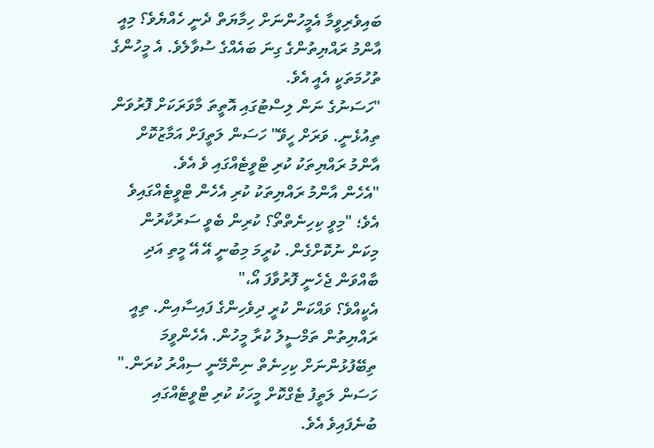ބައިވެރިވީމާ އެމީހުންނަށް ހިމާޔަތް ދެނީ ހެއްޔެވެ؟ މިއީ އާންމު ރައްޔިތުންގެ ގިނަ ބައެއްގެ ސުވާލެވެ. އެ މީހުންގެ ތުހުމަތަކީ އެއީ އެވެ.
"ހަސަނުގެ ނަން ލިސްޓުގައި އޮތީތަ މާވަރަކަށް ފޮރުވަން ތިއުޅެނީ. ވަރަށް ހީވޭ" ހަސަން ލަތީފަށް އަމާޒުކޮށް އާންމު ރައްޔިތަކު ކުރި ޓްވީޓެއްގައި ވެ އެވެ.
"އެހެން އާންމު ރައްޔިތަކު ކުރި އެހެން ޓްވީޓެއްގައިވެ އެވެ؛ "މިވީ ކިހިނެތްތޯ؟ ކުރިން ބެވީ ސަރުކާރުން މިކަން ނުކޮށްގެން. ކުރީމަ މިބުނީ އޭ އޭ މީތި އަދި ބާއްވަން ޖެހެނީ ފޮރުވާފަ އޯ،"
އެކީއްވެ؟ ވައްކަން ކުރީ ދިވެހިންގެ ފައިސާއިން. ތިއީ ރައްޔިތުން ތަމްސީލު ކުރާ މީހުން. އެހެންވީމަ ތިބޭފުޅުންނަށް ކިހިނެތް ނިންމޭނީ ސިއްރު ކުރަން." ހަސަން ލަތީފު ޓެގްކޮށް މީހަކު ކުރި ޓްވީޓެއްގައި ބުނެފައިވެ އެވެ.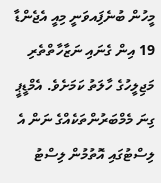މީހުން ބުނެފަިއވަނީ މިއީ އެޖެންޑާ 19 އިން ގެނައި ނަޒާހާތްތެރި މަޖިލީހުގެ ހާލަތު ކަމަށެވެ. އެމްޑީޕީ ގިނަ މެމްބަރުންތަކެއްގެ ނަން އެ ލިސްޓުގައި އޮތުމުން ލިސްޓު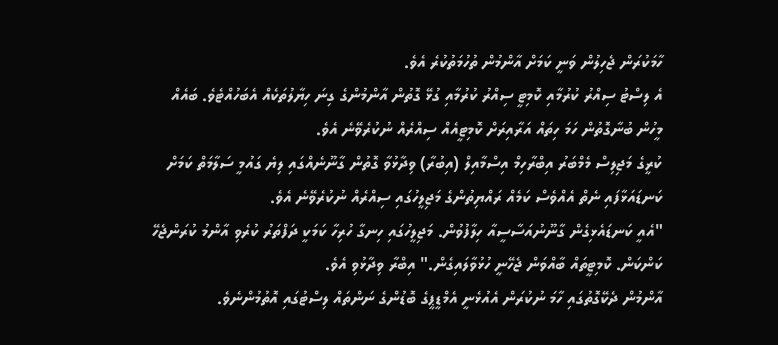ހާމަކުރަން ޖެހިލުން ވަނީ ކަމަށް އާންމުން ތުހުމަތުކުރެ އެވެ.
އެ ލިސްޓު ސިއްރު ކުރުމާއި ކޮމިޓީ ސިއްރު ކުރުމާއި ގުޅޭ ގޮތުން އާންމުންގެ ގިނަ ހިޔާލުތަކެއް އެބަހުއްޓެވެ. ބައެއް މީހުން ބުނާގޮތުން ހަމަ ހިތައް އަރާއިރަށް ކޮމިޓީއެއް ސިއްރެއް ނުކުރެވޭނެ އެވެ.
ކުރީގެ މަޖިލިސް މެމްބަރު އިބްރާހިމް އިސްމާއިލް (އިބުރާ) ވިދާޅުވާ ގޮތުން ގާނޫނެއްގައި ލިޔެ ގައުމީ ސަލާމަތް ކަމަށް ކަނޑައަޅާފައި ނެތް އެއްވެސް ކަމެއް ރައްޔިތުންގެ މަޖިލީހުގައި ސިއްރެއް ނުކުރެވޭނެ އެވެ.
"އެއީ ކަނޑައެޅިގެން ގާނޫނުއަސާސީއާ ހިލާފުވުން. މަޖިލީހުގައި ހިނގާ ހުރިހާ ކަމަކީ ދަފްތަރު ކުރެވި އާންމު ކުރަންޖެހޭ ކަންކަން. ކޮމިޓީތައް ބާއްވަން ޖެހޭނީ ހުޅުވާލައިގެން." އިބްރާ ވިދާޅުވި އެވެ.
އާންމުން ދެކޭގޮތުގައި ހާމަ ނުކުރަން އެއުޅެނީ އެމްޑީޕީގެ ބޮޑުންގެ ނަންތައް ލިސްޓުގައި އޮތުމުންނެވެ.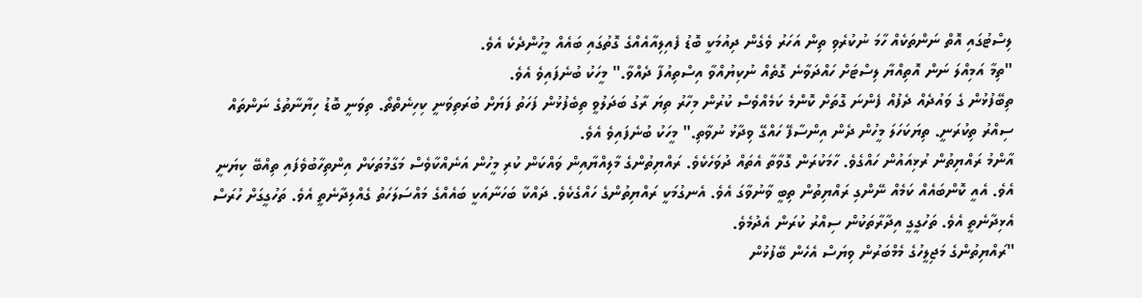ލިސްޓުގައި އޮތް ނަންތަކެއް ހާމަ ނުކުރެވި ތިން އަހަރު ވެގެން ދިއުމަކީ ބޮޑު ފެއިލިއާއެއްގެ ގޮތުގައި ބައެއް މީހުންދެކެ އެވެ.
"ތިމާ އަމިއްލަ ނަން އޮތިއްޔާ ލިސްޓަށް ހައްދަވާނެ ގޮތެއް ނުކިޔުއްވާ އިސްތިއުފާ ދެއްވާ." މީހަކު ބުނެފައިވެ އެވެ.
ތިބޭފުޅުން ގެ ވައުދެއް ދެފުއް ފެންނަ ގޮތަށް ކޮންމެ ކަމެއްވެސް ކުރުން މިހާރު ތިޔަ ރާގު ބަދަލުވީ ތިބެފުޅުން ފަހަތު ފަޔަށް ބުރަތިވަނީ ކިހިނެތްތޯ. ތިވަނީ ބޮޑު ހިޔާނާތުގެ ނަންތައް ސިއްރު ތިކުރަނީ. ތިޔަކަހަލަ މީހުން ދެން އިންސާފޭ ހައްގޭ ވިދާޅު ނުވާތި." މީހަކު ބުނެފައިވެ އެވެ.
އާންމު ރައްޔިތުން ރުޅިއައުން ހައްގެވެ. ހާމަކުރަން ގޮވާތާ އެތައް ދުވަހެކެވެ. ރައްޔިތުންގެ މާލިއްޔާއިން ވައްކަން ކުރި މީހުން އަނެއްކާވެސް މަގާމުތަކަށް އިންތިހާބުވެފައި ތިއްބޭ ކިޔަނީ އެވެ. އެއީ ކޮންބައެއް ކަމެއް ނޭންގި ރައްޔިތުން ތިބީ ވާނުވާގަ އެވެ. އެނގުމަކީ ރައްޔިތުންގެ ހައްގެކެވެ. ދައްކާ ބަހަނާއަކީ ބައެއްގެ މައްސަލަހަތު ގެއްލިދާނެތީ އެވެ. ތަހުގީގަށް ހުރަސް އެޅިދާނެތީ އެވެ. ތަހުގީގީ އިދާރާތަކުން ސިއްރު ކުރަން އެދުމެވެ.
"ރައްޔިތުންގެ މަޖިލީހުގެ މެމްބަރުން ވިޔަސް އެހެން ބޭފުޅުން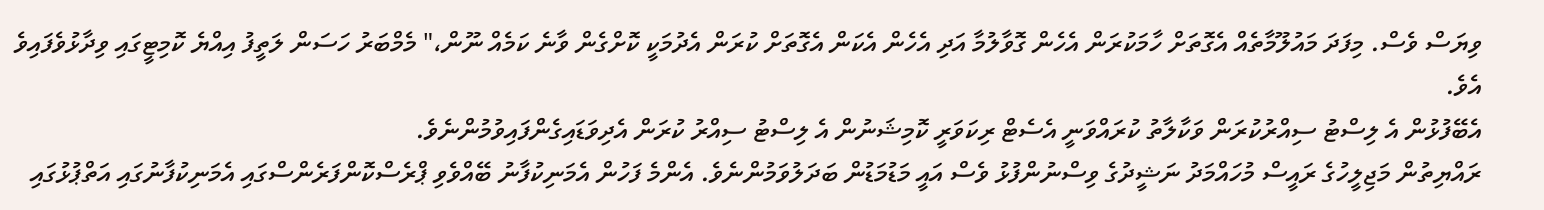ވިޔަސް ވެސް. މިފަދަ މައުލޫމާތެއް އެގޮތަށް ހާމަކުރަން އެހެން ގޮވާލުމާ އަދި އެހެން އެކަން އެގޮތަށް ކުރަން އެދުމަކީ ކޮށްގެން ވާނެ ކަމެއް ނޫން،" މެމްބަރު ހަސަން ލަތީފު އިއްޔެ ކޮމިޓީގައި ވިދާޅުވެފައިވެ އެވެ.
އެބޭފުޅުން އެ ލިސްޓު ސިއްރުކުރަން ވަކާލާތު ކުރައްވަނީ އެސެޓް ރިކަވަރީ ކޮމިޝަނުން އެ ލިސްޓު ސިއްރު ކުރަން އެދިވަޑައިގެންފައިވުމުންނެވެ.
ރައްޔިތުން މަޖިލީހުގެ ރައީސް މުހައްމަދު ނަޝީދުގެ ވިސްނުންފުޅު ވެސް އައީ މަޑުމަޑުން ބަދަލުވަމުންނެވެ. އެންމެ ފަހުން އެމަނިކުފާނު ބޭއްވެވި ޕްރެސްކޮންފަރެންސްގައި އެމަނިކުފާނުގައި އަތްޕުޅުގައި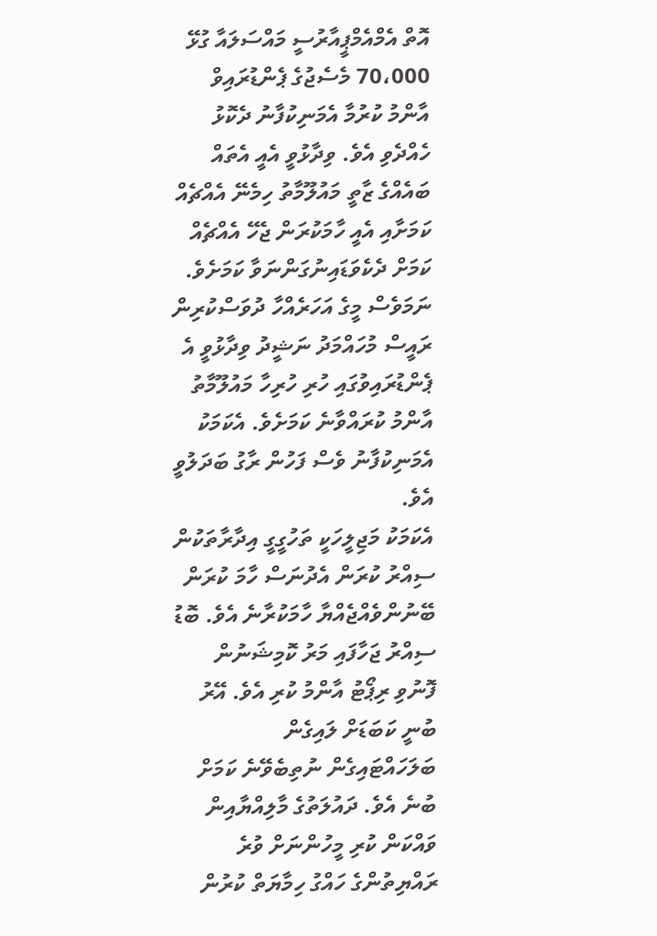އޮތް އެމްއެމްޕީއާރުސީ މައްސަލައާ ގުޅޭ 70،000 މެސެޖުގެ ޕެންޑުރައިވް އާންމު ކުރުމާ އެމަނިކުފާނު ދެކޮޅު ހެއްދެވި އެވެ. ވިދާޅުވީ އެއީ އެތައް ބައެއްގެ ޒާތީ މައުލޫމާތު ހިމެނޭ އެއްޗެއް ކަމަށާއި އެއީ ހާމަކުރަން ޖެހޭ އެއްޗެއް ކަމަށް ދެކެވަޑައިނުގަންނަވާ ކަމަށެވެ. ނަމަވެސް މީގެ އަހަރެއްހާ ދުވަސްކުރިން ރައީސް މުހައްމަދު ނަޝީދު ވިދާޅުވީ އެ ޕެންޑުރައިވުގައި ހުރި ހުރިހާ މައުލޫމާތު އާންމު ކުރައްވާނެ ކަމަށެވެ. އެކަމަކު އެމަނިކުފާނު ވެސް ފަހުން ރާގު ބަދަލުވީ އެވެ.
އެކަމަކު މަޖިލީހަކީ ތަހުގީގީ އިދާރާތަކުން ސިއްރު ކުރަން އެދުނަސް ހާމަ ކުރަން ބޭނުންވެއްޖެއްޔާ ހާމަކުރާނެ އެވެ. ބޮޑު ސިއްރު ޖަހާފައި މަރު ކޮމިޝަނުން ފޮނުވި ރިޕޯޓު އާންމު ކުރި އެވެ. އޭރު ބުނީ ކަބަޑަށް ލައިގެން ބަލަހައްޓައިގެން ނުތިބެވޭނެ ކަމަށް ބުނެ އެވެ. ދައުލަތުގެ މާލިއްޔާއިން ވައްކަން ކުރި މީހުންނަށް ވުރެ ރައްޔިތުންގެ ހައްގު ހިމާޔަތް ކުރުން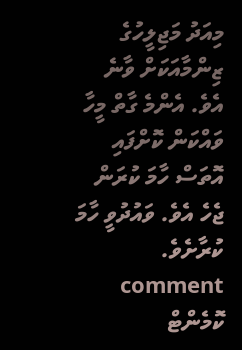މިއަދު މަޖިލީހުގެ ޒިންމާއަކަށް ވާނެ އެވެ. އެންމެ ގާތް މީހާ ވައްކަން ކޮށްފައި އޮތަސް ހާމަ ކުރަން ޖެހެ އެވެ. ވައުދުވީ ހާމަ ކުރާށެވެ.
comment ކޮމެންޓް